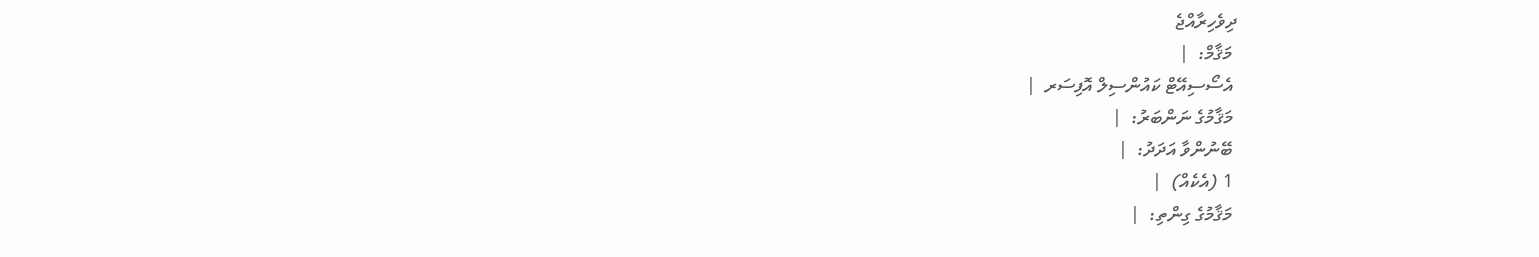ދިވެހިރާއްޖެ
 މަޤާމް:  |
 އެސޯސިއޭޓް ކައުންސިލް އޮފިސަރ  |
 މަޤާމުގެ ނަންބަރު:  |
 ބޭނުންވާ އަދަދު:  |
 1 (އެކެއް)  |
 މަޤާމުގެ ގިންތި:  |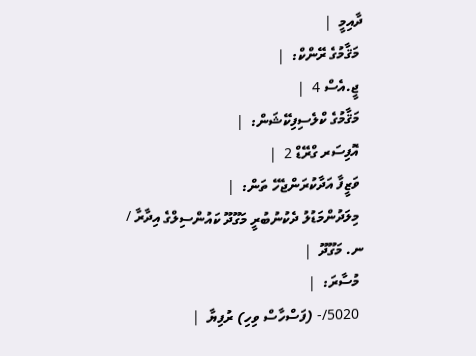ދާއިމީ  |
 މަޤާމުގެ ރޭންކް:  |
 ޖީ.އެސް 4  |
 މަޤާމުގެ ކްލެސިފިކޭޝަން:  |
 އޮފިސަރ ގްރޭޑް 2  |
 ވަޒީފާ އަދާކުރަންޖެހޭ ތަން:  |
 މިލަދުންމަޑުލު ދެކުނުބުރީ މަގޫދޫ ކައުންސިލްގެ އިދާރާ / ނ. މަގޫދޫ  |
 މުސާރަ:  |
 5020/- (ފަސްހާސް ވިހި) ރުފިޔާ  |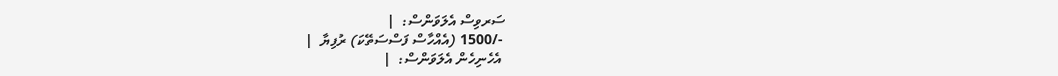ސަރވިސް އެލަވަންސް:  |
 -/1500 (އެއްހާސް ފަސްސަތޭކަ) ރުފިޔާ  |
 އެހެނިހެން އެލަވަންސް:  |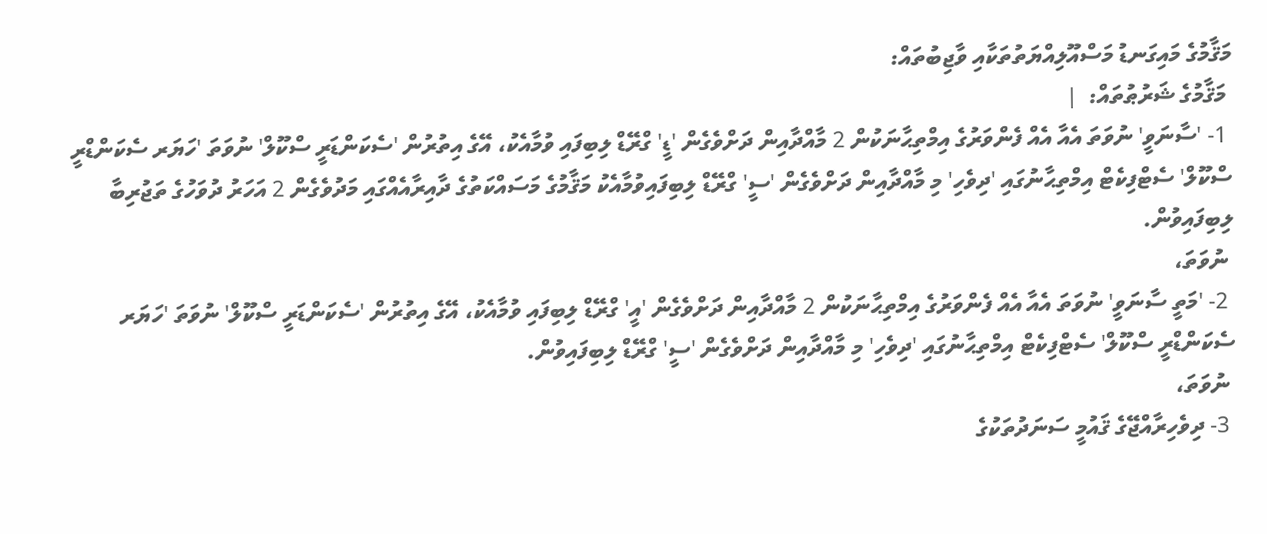މަޤާމުގެ މައިގަނޑު މަސްއޫލިއްޔަތުތަކާއި ވާޖިބުތައް:
 މަޤާމުގެ ޝަރުޠުތައް:  |
 1- 'ސާނަވީ' ނުވަތަ އެއާ އެއް ފެންވަރުގެ އިމްތިޙާނަކުން 2 މާއްދާއިން ދަށްވެގެން 'ޑީ' ގްރޭޑް ލިބިފައި ވުމާއެކު، އޭގެ އިތުރުން 'ސެކަންޑަރީ ސްކޫލް' ނުވަތަ 'ހަޔަރ ސެކަންޑްރީ ސްކޫލް' ސެޓްފިކެޓް އިމްތިޙާނުގައި 'ދިވެހި' މި މާއްދާއިން ދަށްވެގެން 'ސީ' ގްރޭޑް ލިބިފައިވުމާއެކު މަޤާމުގެ މަސައްކަތުގެ ދާއިރާއެއްގައި މަދުވެގެން 2 އަހަރު ދުވަހުގެ ތަޖުރިބާ ލިބިފައިވުން.
 ނުވަތަ،
 2- 'މަތީ ސާނަވީ' ނުވަތަ އެއާ އެއް ފެންވަރުގެ އިމްތިޙާނަކުން 2 މާއްދާއިން ދަށްވެގެން 'އީ' ގްރޭޑް ލިބިފައި ވުމާއެކު، އޭގެ އިތުރުން 'ސެކަންޑަރީ ސްކޫލް' ނުވަތަ 'ހަޔަރ ސެކަންޑްރީ ސްކޫލް' ސެޓްފިކެޓް އިމްތިޙާނުގައި 'ދިވެހި' މި މާއްދާއިން ދަށްވެގެން 'ސީ' ގްރޭޑް ލިބިފައިވުން.
 ނުވަތަ،
 3- ދިވެހިރާއްޖޭގެ ޤައުމީ ސަނަދުތަކުގެ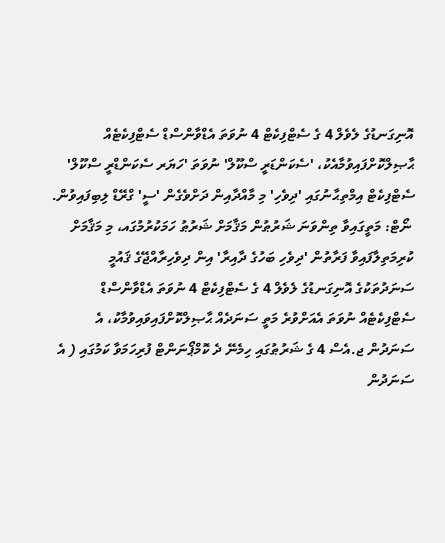އޮނިގަނޑުގެ ލެވެލް 4 ގެ ސެޓްފިކެޓް 4 ނުވަތަ އެޑްވާންސްޑް ސެޓްފިކެޓެއް ޙާޞިލްކޮށްފައިވުމާއެކު، 'ސެކަންޑަރީ ސްކޫލް' ނުވަތަ 'ހަޔަރ ސެކަންޑްރީ ސްކޫލް' ސެޓްފިކެޓް އިމްތިޙާނުގައި 'ދިވެހި' މި މާއްދާއިން ދަށްވެގެން 'ސީ' ގްރޭޑް ލިބިފައިވުން.
 ނޯޓް: މަތީގައިވާ ތިންވަނަ ޝަރުޠުން މަޤާމަށް ޝަރުޠު ހަމަކުރުމުގައ، މި މަޤާމަށް ކުރިމަތިލާފައިވާ ފަރާތުން 'ދިވެހި ބަހުގެ ދާއިރާ' އިން ދިވެހިރާއްޖޭގެ ޤައުމީ ސަނަދުތަކުގެ އޮނިގަނޑުގެ ލެވެލް 4 ގެ ސެޓްފިކެޓް 4 ނުވަތަ އެޑްވާންސްޑް ސެޓްފިކެޓެއް ނުވަތަ އެއަށްވުރެ މަތީ ސަނަދެއް ޙާޞިލްކޮށްފައިވައިވުމާކު، އެ ސަނަދުން ޖ.އެސް 4 ގެ ޝަރުޠުގައި ހިމެނޭ ދެ ކޮމްޕޯނަންޓް ފުރިހަމަވާ ކަމުގައި ( އެ ސަނަދުން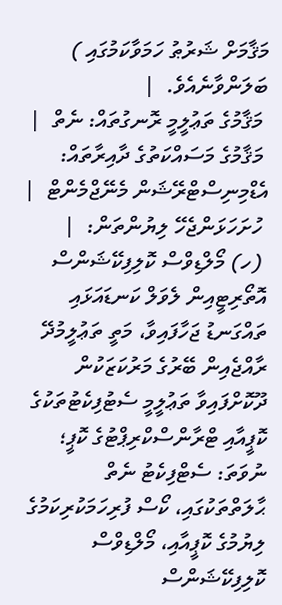މަޤާމަށް ޝަރުޠު ހަމަވާކަމުގައި ) ބަލަންވާނެއެވެ.  |
 މަޤާމުގެ ތަޢުލީމީ ރޮނގުތައް: ނެތް  |
 މަޤާމުގެ މަސައްކަތުގެ ދާއިރާތައް: އެޑްމިނިސްޓްރޭޝަން މެނޭޖްމެންޓް  |
 ހުށަހަޅަންޖެހޭ ލިޔުންތަން:  |
 (ހ) މޯލްޑިވްސް ކޮލިފިކޭޝަންސް އޮތޯރިޓީއިން ލެވަލް ކަނޑައަޅައި ތައްގަނޑު ޖަހާފައިވާ، މަތީ ތަޢުލީމުދޭ ރާއްޖެއިން ބޭރުގެ މަރުކަޒަކުން ދޫކޮށްފައިވާ ތަޢުލީމީ ސެޓުފިކެޓުތަކުގެ ކޮޕީއާއި ޓްރާންސްކްރިޕްޓުގެ ކޮޕީ؛ ނުވަތަ: ސެޓްފިކެޓު ނެތް ޙާލަތްތަކުގައި، ކޯސް ފުރިހަމަކުރިކަމުގެ ލިޔުމުގެ ކޮޕީއާއި، މޯލްޑިވްސް ކޮލިފިކޭޝަންސް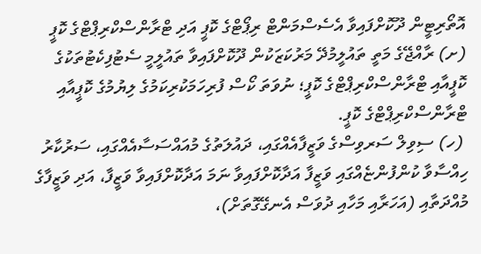އޮތޯރިޓީން ދޫކޮށްފައިވާ އެސެސްމަންޓް ރިޕޯޓްގެ ކޮޕީ އަދި ޓްރާންސްކްރިޕްޓްގެ ކޮޕީ (ށ) ރާއްޖޭގެ މަތީ ތައުލީމުދޭ މަރުކަޒަކުން ދޫކޮށްފައިވާ ތައުލީމީ ސެޓުފިކެޓުތަކުގެ ކޮޕީއާއި ޓްރާންސްކްރިޕްޓްގެ ކޮޕީ؛ ނުވަތަ ކޯސް ފުރިހަމަކުރިކަމުގެ ލިޔުމުގެ ކޮޕީއާއި ޓްރާންސްކްރިޕްޓްގެ ކޮޕީ.
 (ހ) ސިވިލް ސަރވިސްގެ ވަޒީފާއެއްގައި، ދައުލަތުގެ މުއައްސަސާއެއްގައި، ސަރުކާރު ހިއްސާވާ ކުންފުންޏެއްގައި ވަޒީފާ އަދާކޮށްފައިވާ ނަމަ އަދާކޮށްފައިވާ ވަޒީފާ، އަދި ވަޒީފާގެ މުއްދަތާއި (އަހަރާއި މަހާއި ދުވަސް އެނގޭގޮތަށް)،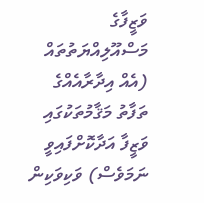ވަޒީފާގެ މަސްއޫލިއްޔަތުތައް (އެއް އިދާރާއެއްގެ ތަފާތު މަޤާމުތަކުގައި ވަޒީފާ އަދާކޮށްފައިވީ ނަމަވެސް) ވަކިވަކިން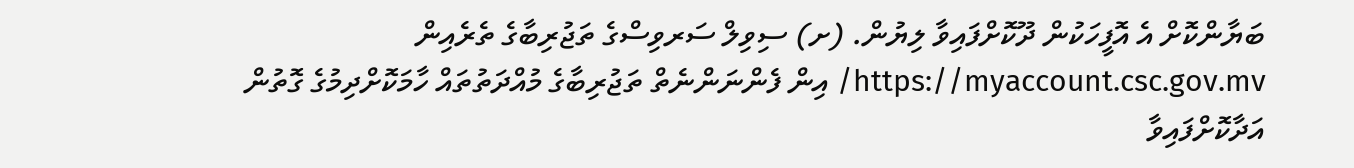ބަޔާންކޮށް އެ އޮފީހަކުން ދޫކޮށްފައިވާ ލިޔުން. (ށ) ސިވިލް ސަރވިސްގެ ތަޖުރިބާގެ ތެރެއިން https://myaccount.csc.gov.mv/ އިން ފެންނަންނެތް ތަޖުރިބާގެ މުއްދަތުތައް ހާމަކޮށްދިމުގެ ގޮތުން އަދާކޮށްފައިވާ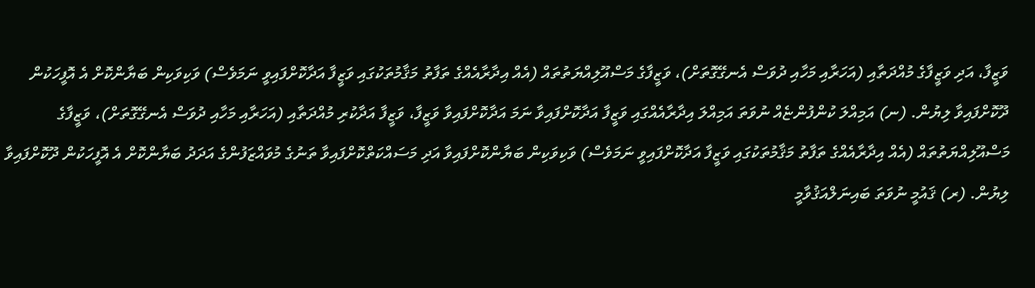ވަޒީފާ، އަދި ވަޒީފާގެ މުއްދަތާއި (އަހަރާއި މަހާއި ދުވަސް އެނގޭގޮތަށް)، ވަޒީފާގެ މަސްއޫލިއްޔަތުތައް (އެއް އިދާރާއެއްގެ ތަފާތު މަޤާމުތަކުގައި ވަޒީފާ އަދާކޮށްފައިވީ ނަމަވެސް) ވަކިވަކިން ބަޔާންކޮށް އެ އޮފީހަކުން ދޫކޮށްފައިވާ ލިޔުން. (ނ) އަމިއްލަ ކުންފުންޏެއް ނުވަތަ އަމިއްލަ އިދާރާއެއްގައި ވަޒީފާ އަދާކޮށްފައިވާ ނަމަ އަދާކޮށްފައިވާ ވަޒީފާ، ވަޒީފާ އަދާކުރި މުއްދަތާއި (އަހަރާއި މަހާއި ދުވަސް އެނގޭގޮތަށް)، ވަޒީފާގެ މަސްއޫލިއްޔަތުތައް (އެއް އިދާރާއެއްގެ ތަފާތު މަޤާމުތަކުގައި ވަޒީފާ އަދާކޮށްފައިވީ ނަމަވެސް) ވަކިވަކިން ބަޔާންކޮށްފައިވާ އަދި މަސައްކަތްކޮށްފައިވާ ތަނުގެ މުވައްޒަފުންގެ އަދަދު ބަޔާންކޮށް އެ އޮފީހަކުން ދޫކޮށްފައިވާ ލިޔުން. (ރ) ޤައުމީ ނުވަތަ ބައިނަލްއަޤުވާމީ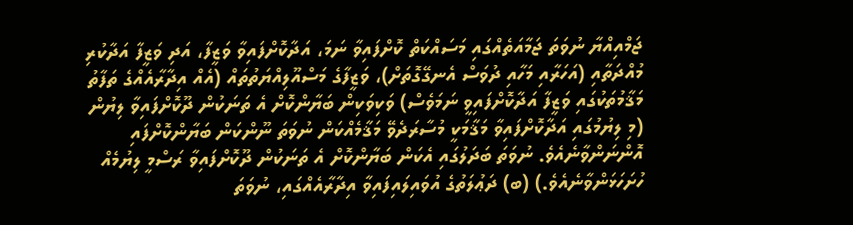ޖަމްއިއްޔާ ނުވަތަ ޖަމާއަތެއްގައި މަސައްކަތް ކޮށްފައިވާ ނަމަ، އަދާކޮށްފައިވާ ވަޒީފާ، އަދި ވަޒީފާ އަދާކުރި މުއްދަތާއި (އަހަރާއި މަހާއި ދުވަސް އެނގޭގޮތަށް)، ވަޒީފާގެ މަސްއޫލިއްޔަތުތައް (އެއް އިދާރާއެއްގެ ތަފާތު މަޤާމުތަކުގައި ވަޒީފާ އަދާކޮށްފައިވީ ނަމަވެސް) ވަކިވަކިން ބަޔާންކޮށް އެ ތަނަކުން ދޫކޮށްފައިވާ ލިޔުން (މި ލިޔުމުގައި އަދާކޮށްފައިވާ މަޤާމަކީ މުސާރަދެވޭ މަޤާމެއްކަން ނުވަތަ ނޫންކަން ބަޔާންކޮށްފައި އޮންނަންވާނެއެވެ. ނުވަތަ ބަދަލުގައި އެކަން ބަޔާންކޮށް އެ ތަނަކުން ދޫކޮށްފައިވާ ރަސްމީ ލިޔުމެއް ހުށަހަޅަންވާނެއެވެ.) (ބ) ދަޢުލަތުގެ އުވައިލައިފައިވާ އިދާރާއެއްގައި، ނުވަތަ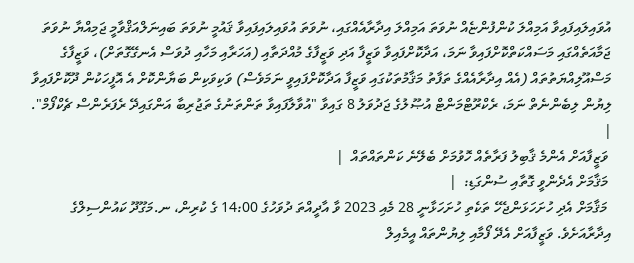އުވައިލައިފައިވާ އަމިއްލަ ކުންފުންޏެއް ނުވަތަ އަމިއްލަ އިދާރާއެއްގައި، ނުވަތަ އުވައިލައިފައިވާ ޤައުމީ ނުވަތަ ބައިނަލްއަޤްވާމީ ޖަމިއްޔާ ނުވަތަ ޖަމާއަތެއްގައި މަސައްކަތްކޮށްފައިވާ ނަމަ، އަދާކޮށްފައިވާ ވަޒީފާ އަދި ވަޒީފާގެ މުއްދަތާއި (އަހަރާއި މަހާއި ދުވަސް އެނގޭގޮތަށް)، ވަޒީފާގެ މަސްއޫލިއްޔަތުތައް (އެއް އިދާރާއެއްގެ ތަފާތު މަޤާމުތަކުގައި ވަޒީފާ އަދާކޮށްފައިވީ ނަމަވެސް) ވަކިވަކިން ބަޔާންކޮށް އެ އޮފީހަކުން ދޫކޮށްފައިވާ ލިޔުން ލިބެންނެތް ނަމަ، ރެކްރޫޓްމަންޓް އުޞޫލުގެ ޖަދުވަލު 8 ގައިވާ "އުވާލާފައިވާ ތަންތަނުގެ ތަޖުރިބާ އަންގައިދޭ ރެފަރެންސް ޗެކްފޯމް".  |
 ވަޒީފާއަށް އެންމެ ޤާބިލު ފަރާތެއް ހޮވުމަށް ބެލޭނެ ކަންތައްތައް  |
 މަޤާމަށް އެދެންވީ ގޮތާއި ސުންގަޑި:  |
 މަޤާމަށް އެދި ހުށަހަޅަންޖެހޭ ތަކެތި ހުށަހަޅާނީ 28 މެއި 2023 ވާ އާދީއްތަ ދުވަހުގެ 14:00 ގެ ކުރިން، ނ.މަގޫދޫ ކައުންސިލްގެ އިދާރާއަށެވެ. ވަޒީފާއަށް އެދޭ ފޯމާއި ލިޔުންތައް އީމެއިލް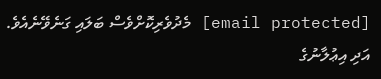[email protected] މެދުވެރިކޮށްވެސް ބަލައި ގަނެވޭނެއެވެ. އަދި އިޢުލާނުގެ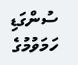ސުންގަޑި ހަމަވުމުގެ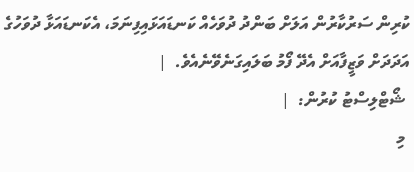ކުރިން ސަރުކާރުން އަލަށް ބަންދު ދުވަހެއް ކަނޑައަޅައިފިނަމަ، އެކަނޑައަޅާ ދުވަހުގެ އަދަދަށް ވަޒީފާއަށް އެދޭ ފޯމު ބަލައިގަނެވޭނެއެވެ.  |
 ޝޯޓްލިސްޓު ކުރުން:  |
 މި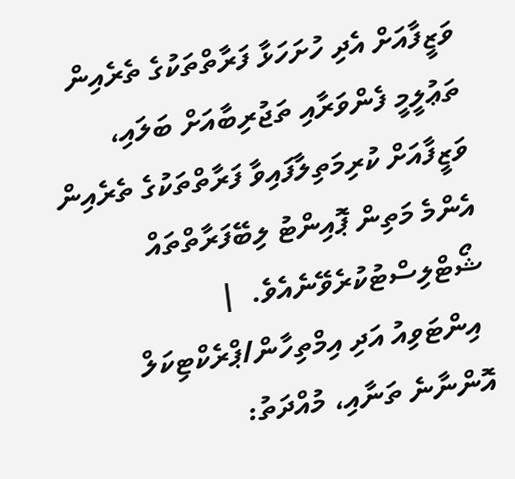ވަޒީފާއަށް އެދި ހުށަހަޅާ ފަރާތްތަކުގެ ތެރެއިން ތަޢުލީމީ ފެންވަރާއި ތަޖުރިބާއަށް ބަލައި، ވަޒީފާއަށް ކުރިމަތިލާފައިވާ ފަރާތްތަކުގެ ތެރެއިން އެންމެ މަތިން ޕޮއިންޓު ލިބޭފަރާތްތައް ޝޯޓްލިސްޓުކުރެވޭނެއެވެ.  |
 އިންޓަވިއު އަދި އިމްތިހާން/ޕްރެކްޓިކަލް އޮންނާނެ ތަނާއި، މުއްދަތު: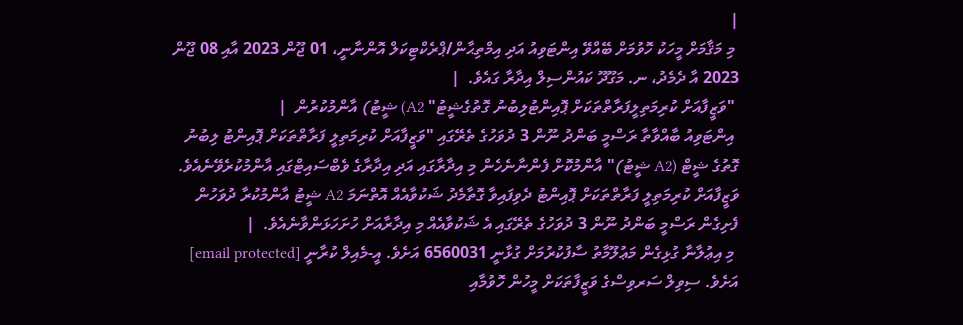|
 މި މަޤާމަށް މީހަކު ހޮވުމަށް ބޭއްވޭ އިންޓަވިއު އަދި އިމްތިޙާން/ޕްރެކްޓިކަލް އޮންނާނީ، 01 ޖޫން 2023 އާއި 08 ޖޫން 2023 އާ ދެމެދު، ނ. މަގޫދޫ ކައުންސިލް އިދާރާ ގައެވެ.  |
 "ވަޒީފާއަށް ކުރިމަތިލީފަރާތްތަކަށް ޕޮއިންޓުލިބުނު ގޮތުގެޝީޓު" A2) ޝީޓު) އާންމުކުރުން  |
 އިންޓަވިއު ބާއްވާތާ ރަސްމީ ބަންދު ނޫން 3 ދުވަހުގެ ތެރޭގައި "ވަޒީފާއަށް ކުރިމަތިލީ ފަރާތްތަކަށް ޕޮއިންޓު ލިބުނު ގޮތުގެ ޝީޓް (A2 ޝީޓު)" އާންމުކޮށް ފެންނާނެހެން މި އިދާރާގައި އަދި އިދާރާގެ ވެބްސައިޓްގައި އާންމުކުރެވޭނެއެވެ. ވަޒީފާއަށް ކުރިމަތިލީ ފަރާތްތަކަށް ޕޮއިންޓު ދެވިފައިވާ ގޮތާމެދު ޝަކުވާއެއް އޮތްނަމަ A2 ޝީޓު އާންމުކުރާ ދުވަހުން ފެށިގެން ރަސްމީ ބަންދު ނޫން 3 ދުވަހުގެ ތެރޭގައި އެ ޝަކުވާއެއް މި އިދާރާއަށް ހުށަހަޅަންވާނެއެވެ.  |
 މި އިޢުލާނާ ގުޅިގެން މަޢުލޫމާތު ސާފުކުރުމަށް ގުޅާނީ 6560031 އަށެވެ. އީ-މެއިލް ކުރާނީ [email protected] އަށެވެ. ސިވިލް ސަރވިސްގެ ވަޒީފާތަކަށް މީހުން ހޮވުމާއި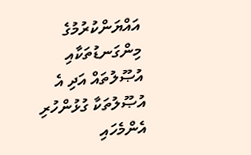އައްޔަންކުރުމުގެ މިންގަނޑުތަކާއި އުޞޫލުތައް އަދި އެ އުޞޫލުތަކާ ގުޅުންހުރި އެންމެހައި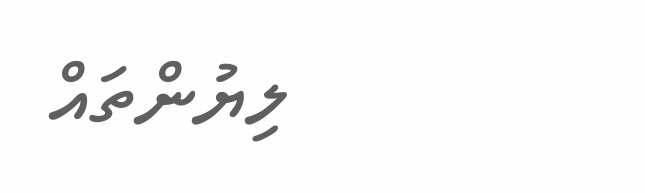ލިޔުންތައް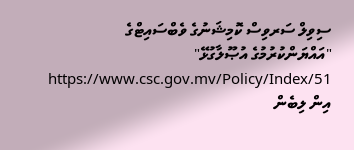ސިވިލް ސަރވިސް ކޮމިޝަނުގެ ވެބްސައިޓްގެ "އައްޔަންކުރުމުގެ އުޞޫލާގުޅޭ" https://www.csc.gov.mv/Policy/Index/51 އިން ލިބެން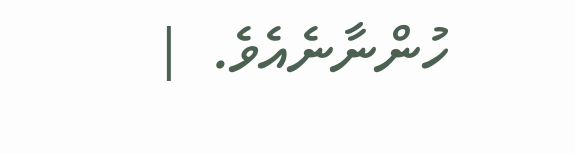ހުންނާނެއެވެ.  |